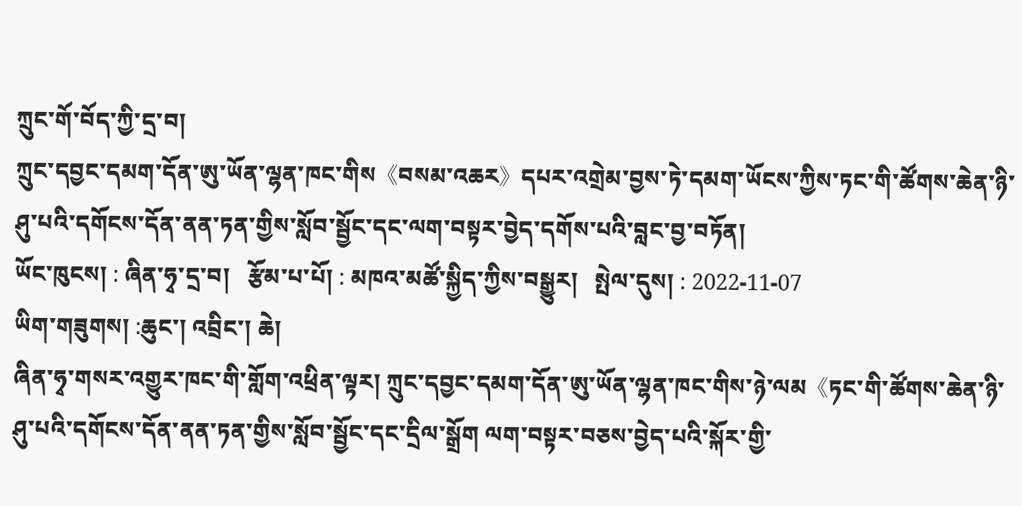ཀྲུང་གོ་བོད་ཀྱི་དྲ་བ།
ཀྲུང་དབྱང་དམག་དོན་ཨུ་ཡོན་ལྷན་ཁང་གིས《བསམ་འཆར》དཔར་འགྲེམ་བྱས་ཏེ་དམག་ཡོངས་ཀྱིས་ཏང་གི་ཚོགས་ཆེན་ཉི་ཤུ་པའི་དགོངས་དོན་ནན་ཏན་གྱིས་སློབ་སྦྱོང་དང་ལག་བསྟར་བྱེད་དགོས་པའི་བླང་བྱ་བཏོན།
ཡོང་ཁུངས། : ཞིན་ཧྭ་དྲ་བ།   རྩོམ་པ་པོ། : མཁའ་མཚོ་སྐྱིད་ཀྱིས་བསྒྱུར།   སྤེལ་དུས། : 2022-11-07
ཡིག་གཟུགས། :ཆུང་། འབྲིང་། ཆེ།
ཞིན་ཧྭ་གསར་འགྱུར་ཁང་གི་གློག་འཕྲིན་ལྟར། ཀྲུང་དབྱང་དམག་དོན་ཨུ་ཡོན་ལྷན་ཁང་གིས་ཉེ་ལམ《ཏང་གི་ཚོགས་ཆེན་ཉི་ཤུ་པའི་དགོངས་དོན་ནན་ཏན་གྱིས་སློབ་སྦྱོང་དང་དྲིལ་སྒྲོག ལག་བསྟར་བཅས་བྱེད་པའི་སྐོར་གྱི་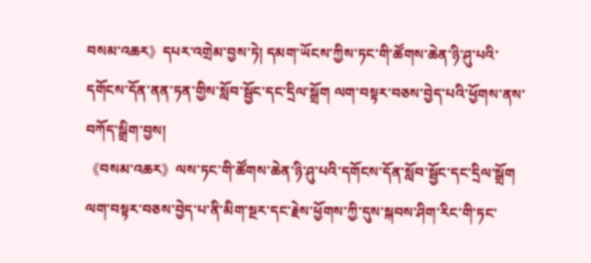བསམ་འཆར》དཔར་འགྲེམ་བྱས་ཏེ། དམག་ཡོངས་ཀྱིས་ཏང་གི་ཚོགས་ཆེན་ཉི་ཤུ་པའི་དགོངས་དོན་ནན་ཏན་གྱིས་སློབ་སྦྱོང་དང་དྲིལ་སྒྲོག ལག་བསྟར་བཅས་བྱེད་པའི་ཕྱོགས་ནས་བཀོད་སྒྲིག་བྱས།
《བསམ་འཆར》ལས་ཏང་གི་ཚོགས་ཆེན་ཉི་ཤུ་པའི་དགོངས་དོན་སློབ་སྦྱོང་དང་དྲིལ་སྒྲོག ལག་བསྟར་བཅས་བྱེད་པ་ནི་མིག་སྔར་དང་རྗེས་ཕྱོགས་ཀྱི་དུས་སྐབས་ཤིག་རིང་གི་ཏང་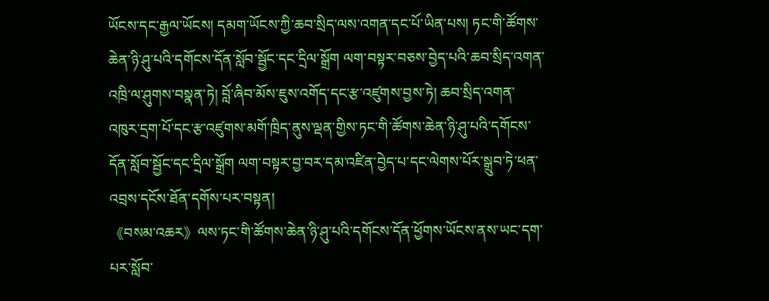ཡོངས་དང་རྒྱལ་ཡོངས། དམག་ཡོངས་ཀྱི་ཆབ་སྲིད་ལས་འགན་དང་པོ་ཡིན་པས། ཏང་གི་ཚོགས་ཆེན་ཉི་ཤུ་པའི་དགོངས་དོན་སློབ་སྦྱོང་དང་དྲིལ་སྒྲོག ལག་བསྟར་བཅས་བྱེད་པའི་ཆབ་སྲིད་འགན་འཁྲི་ལ་ཤུགས་བསྣན་ཏེ། བློ་ཞིབ་མོས་ཇུས་འགོད་དང་རྩ་འཛུགས་བྱས་ཏེ། ཆབ་སྲིད་འགན་འཁུར་དྲག་པོ་དང་རྩ་འཛུགས་མགོ་ཁྲིད་ནུས་ལྡན་གྱིས་ཏང་གི་ཚོགས་ཆེན་ཉི་ཤུ་པའི་དགོངས་དོན་སློབ་སྦྱོང་དང་དྲིལ་སྒྲོག ལག་བསྟར་བྱ་བར་དམ་འཛིན་བྱེད་པ་དང་ལེགས་པོར་སྒྲུབ་ཏེ་ཕན་འབྲས་དངོས་ཐོན་དགོས་པར་བསྟན།
《བསམ་འཆར》ལས་ཏང་གི་ཚོགས་ཆེན་ཉི་ཤུ་པའི་དགོངས་དོན་ཕྱོགས་ཡོངས་ནས་ཡང་དག་པར་སློབ་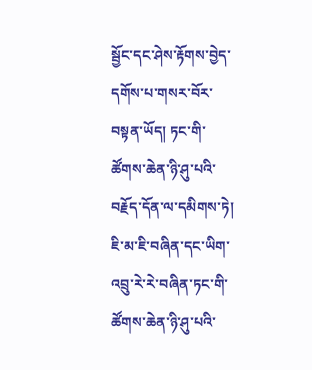སྦྱོང་དང་ཤེས་རྟོགས་བྱེད་དགོས་པ་གསར་བོར་བསྟན་ཡོད། ཏང་གི་ཚོགས་ཆེན་ཉི་ཤུ་པའི་བརྗོད་དོན་ལ་དམིགས་ཏེ། ཇི་མ་ཇི་བཞིན་དང་ཡིག་འབྲུ་རེ་རེ་བཞིན་ཏང་གི་ཚོགས་ཆེན་ཉི་ཤུ་པའི་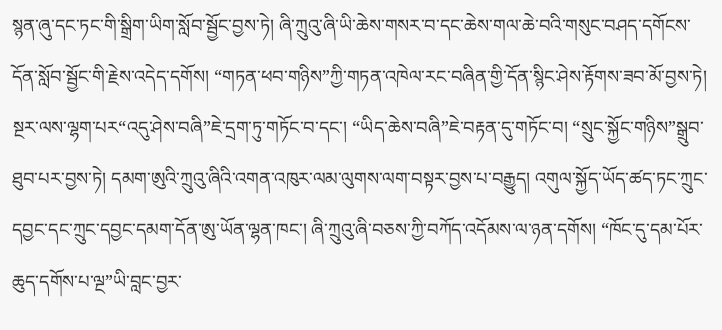སྙན་ཞུ་དང་ཏང་གི་སྒྲིག་ཡིག་སློབ་སྦྱོང་བྱས་ཏེ། ཞི་ཀྲུའུ་ཞི་ཡི་ཆེས་གསར་བ་དང་ཆེས་གལ་ཆེ་བའི་གསུང་བཤད་དགོངས་དོན་སློབ་སྦྱོང་གི་རྗེས་འདེད་དགོས། “གཏན་ཕབ་གཉིས”ཀྱི་གཏན་འཁེལ་རང་བཞིན་གྱི་དོན་སྙིང་ཤེས་རྟོགས་ཟབ་མོ་བྱས་ཏེ། སྔར་ལས་ལྷག་པར“འདུ་ཤེས་བཞི”ཇེ་དྲག་ཏུ་གཏོང་བ་དང་། “ཡིད་ཆེས་བཞི”ཇེ་བརྟན་དུ་གཏོང་བ། “སྲུང་སྐྱོང་གཉིས”སྒྲུབ་ཐུབ་པར་བྱས་ཏེ། དམག་ཨུའི་ཀྲུའུ་ཞིའི་འགན་འཁུར་ལམ་ལུགས་ལག་བསྟར་བྱས་པ་བརྒྱུད། འགུལ་སྐྱོད་ཡོད་ཚད་ཏང་ཀྲུང་དབྱང་དང་ཀྲུང་དབྱང་དམག་དོན་ཨུ་ཡོན་ལྷན་ཁང་། ཞི་ཀྲུའུ་ཞི་བཅས་ཀྱི་བཀོད་འདོམས་ལ་ཉན་དགོས། “ཁོང་དུ་དམ་པོར་ཆུད་དགོས་པ་ལྔ”ཡི་བླང་བྱར་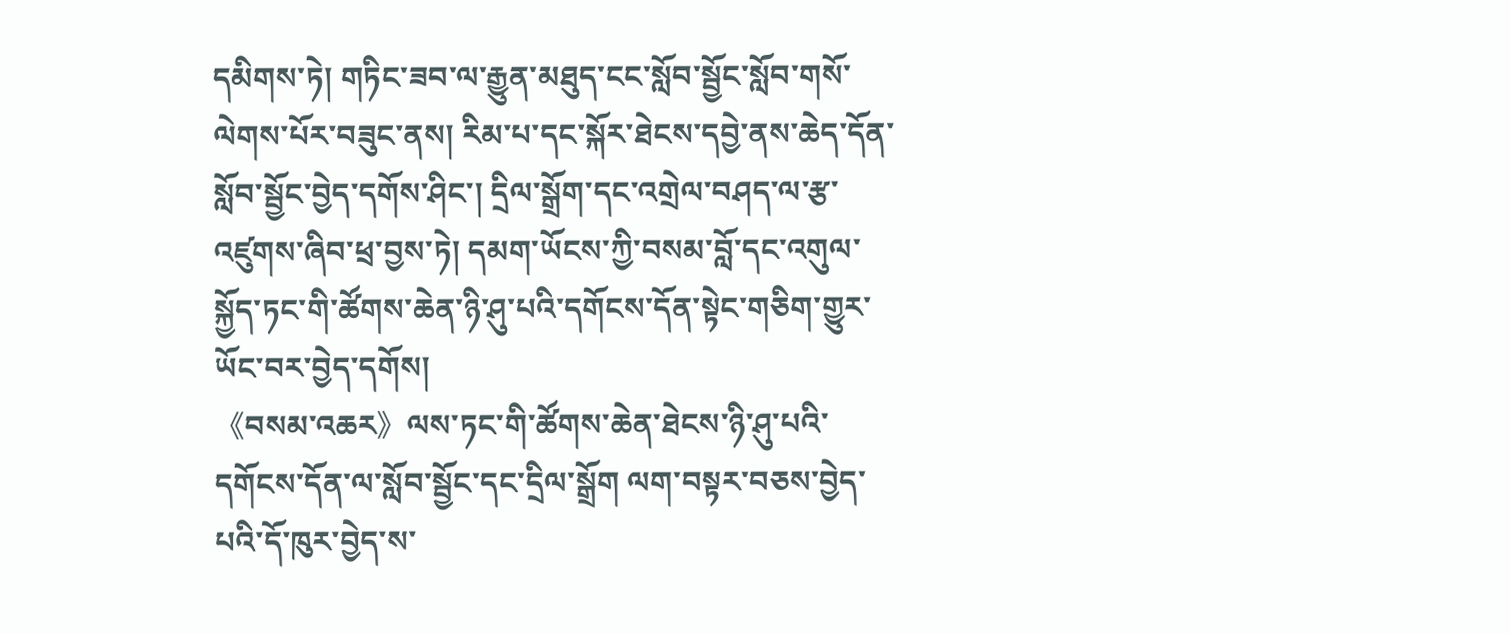དམིགས་ཏེ། གཏིང་ཟབ་ལ་རྒྱུན་མཐུད་ངང་སློབ་སྦྱོང་སློབ་གསོ་ལེགས་པོར་བཟུང་ནས། རིམ་པ་དང་སྐོར་ཐེངས་དབྱེ་ནས་ཆེད་དོན་སློབ་སྦྱོང་བྱེད་དགོས་ཤིང་། དྲིལ་སྒྲོག་དང་འགྲེལ་བཤད་ལ་རྩ་འཛུགས་ཞིབ་ཕྲ་བྱས་ཏེ། དམག་ཡོངས་ཀྱི་བསམ་བློ་དང་འགུལ་སྐྱོད་ཏང་གི་ཚོགས་ཆེན་ཉི་ཤུ་པའི་དགོངས་དོན་སྟེང་གཅིག་གྱུར་ཡོང་བར་བྱེད་དགོས།
《བསམ་འཆར》ལས་ཏང་གི་ཚོགས་ཆེན་ཐེངས་ཉི་ཤུ་པའི་དགོངས་དོན་ལ་སློབ་སྦྱོང་དང་དྲིལ་སྒྲོག ལག་བསྟར་བཅས་བྱེད་པའི་དོ་ཁུར་བྱེད་ས་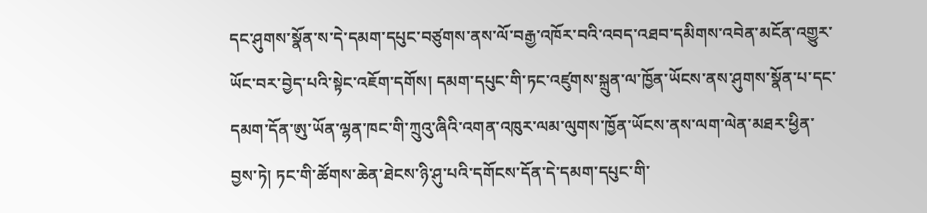དང་ཤུགས་སྣོན་ས་དེ་དམག་དཔུང་བཙུགས་ནས་ལོ་བརྒྱ་འཁོར་བའི་འབད་འཐབ་དམིགས་འབེན་མངོན་འགྱུར་ཡོང་བར་བྱེད་པའི་སྟེང་འཇོག་དགོས། དམག་དཔུང་གི་ཏང་འཛུགས་སྐྲུན་ལ་ཁྱོན་ཡོངས་ནས་ཤུགས་སྣོན་པ་དང་དམག་དོན་ཨུ་ཡོན་ལྷན་ཁང་གི་ཀྲུའུ་ཞིའི་འགན་འཁུར་ལམ་ལུགས་ཁྱོན་ཡོངས་ནས་ལག་ལེན་མཐར་ཕྱིན་བྱས་ཏེ། ཏང་གི་ཚོགས་ཆེན་ཐེངས་ཉི་ཤུ་པའི་དགོངས་དོན་དེ་དམག་དཔུང་གི་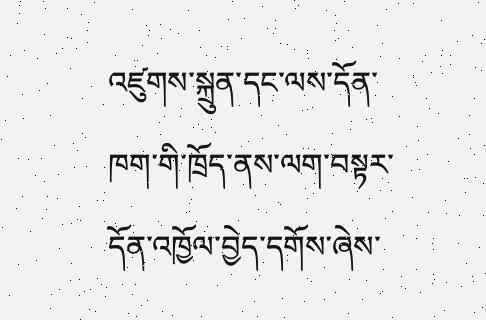འཛུགས་སྐྲུན་དང་ལས་དོན་ཁག་གི་ཁྲོད་ནས་ལག་བསྟར་དོན་འཁྱོལ་བྱེད་དགོས་ཞེས་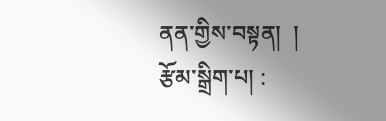ནན་གྱིས་བསྟན།  །
རྩོམ་སྒྲིག་པ། :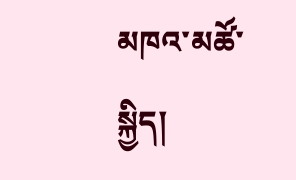མཁའ་མཚོ་སྐྱིད།